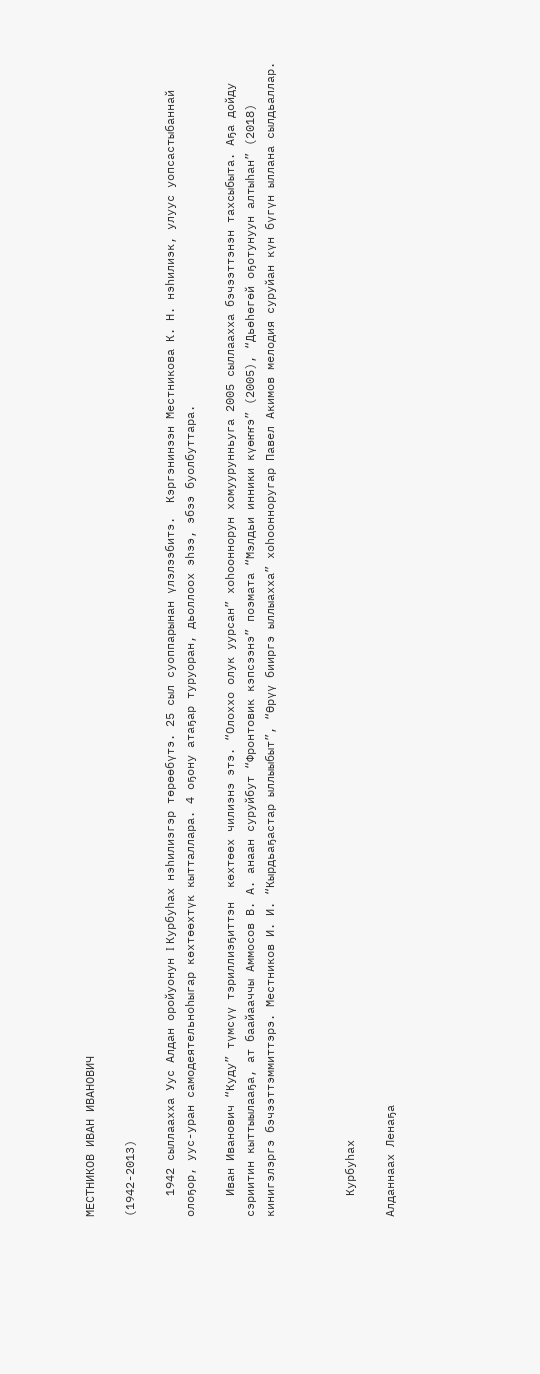МЕСТНИКОВ ИВАН ИВАНОВИЧ

(1942-2013)

   1942 сыллаахха Уус Алдан оройуонун I Курбуһах нэһилиэгэр төрөөбүтэ. 25 сыл суоппарынан үлэлээбитэ.  Кэргэнинээн Местникова К. Н. нэһилиэк, улуус уопсастыбаннай олоҕор, уус-уран самодеятельноһыгар көхтөөхтүк кытталлара. 4 оҕону атаҕар туруоран, дьоллоох эһээ, эбээ буолбуттара.

   Иван Иванович “Куду” түмсүү тэриллиэҕиттэн  көхтөөх чилиэнэ этэ. “Олоххо олук уурсан” хоһооннорун хомуурунньуга 2005 сыллаахха бэчээттэнэн тахсыбыта. Аҕа дойду сэриитин кыттыылааҕа, ат баайааччы Аммосов В. А. анаан суруйбут “Фронтовик кэпсээнэ” поэмата “Мэлдьи инники күөҥҥэ” (2005), “Дьөһөгөй оҕотунуун алтыһан” (2018) кинигэлэргэ бэчээттэммиттэрэ. Местников И. И. “Кырдьаҕастар ыллыыбыт”, “Өрүү бииргэ ыллыахха” хоһоонноругар Павел Акимов мелодия суруйан күн бүгүн ыллана сылдьаллар.



   Курбуһах

Алданнаах Ленаҕа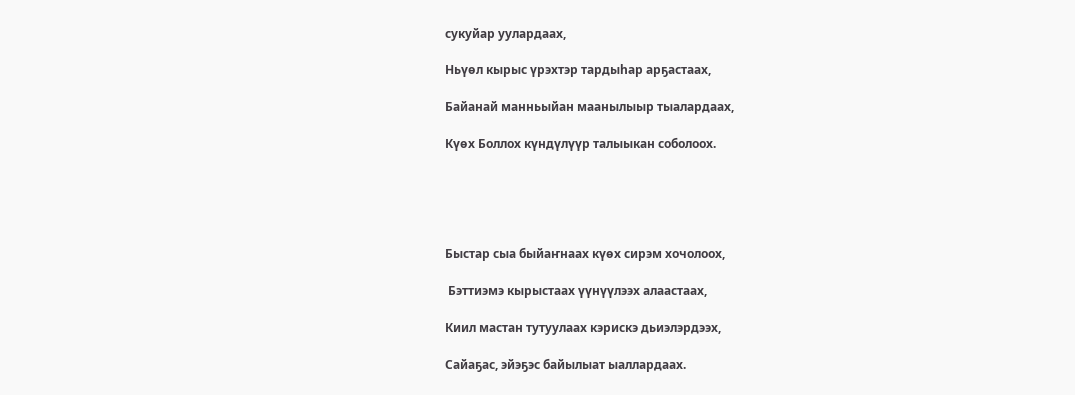сукуйар уулардаах,

Ньүөл кырыс үрэхтэр тардыһар арҕастаах,

Байанай манньыйан маанылыыр тыалардаах,

Күөх Боллох күндүлүүр талыыкан соболоох.





Быстар сыа быйаҥнаах күөх сирэм хочолоох,

 Бэттиэмэ кырыстаах үүнүүлээх алаастаах,

Киил мастан тутуулаах кэрискэ дьиэлэрдээх,

Сайаҕас, эйэҕэс байылыат ыаллардаах.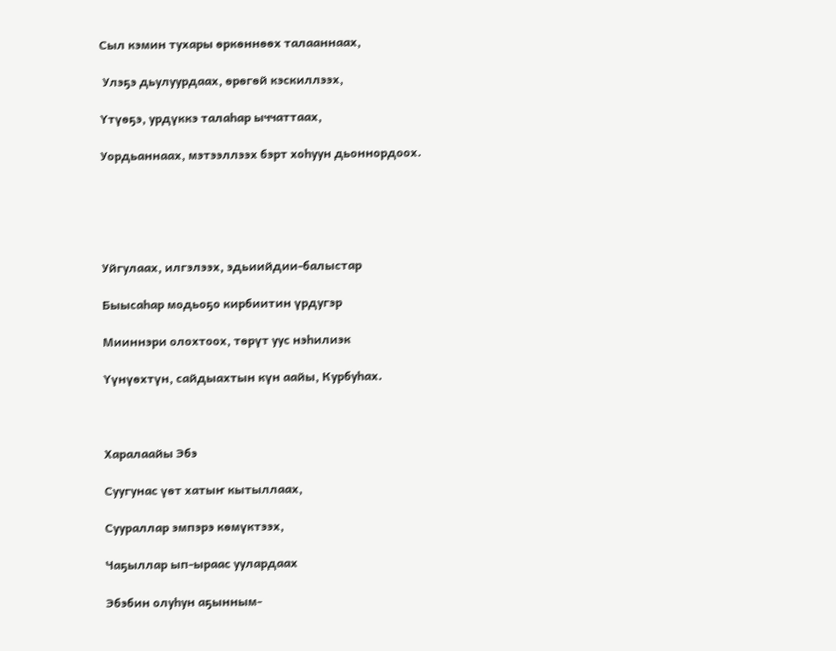Сыл кэмин тухары өркөннөөх талааннаах,

 Улэҕэ дьулуурдаах, өрөгөй кэскиллээх,

Үтүөҕэ, урдүккэ талаһар ыччаттаах,

Уордьаннаах, мэтээллээх бэрт хоһуун дьоннордоох.





Уйгулаах, илгэлээх, эдьиийдии-балыстар

Быысаһар модьоҕо кирбиитин үрдугэр

Мииннэри олохтоох, төрүт уус нэһилиэк

Үүнүөхтүн, сайдыахтын күн аайы, Курбуһах.



Харалаайы Эбэ

Суугунас үөт хатыҥ кытыллаах,

Суураллар эмпэрэ көмүктээх,

Чаҕыллар ып-ыраас уулардаах

Эбэбин олуһун аҕынным-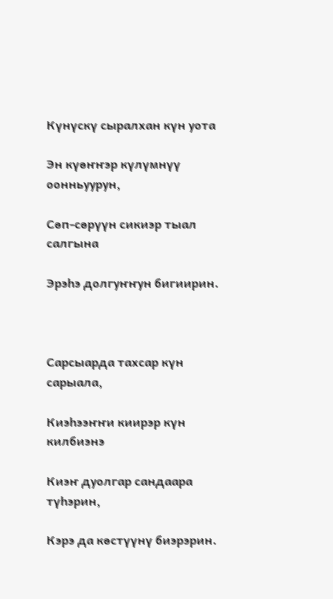Күнүскү сыралхан күн уота

Эн күөҥҥэр күлүмнүү оонньуурун,

Сөп-сөрүүн сикиэр тыал салгына

Эрэһэ долгуҥҥун бигиирин.



Сарсыарда тахсар күн сарыала,

Киэһээҥҥи киирэр күн килбиэнэ

Киэҥ дуолгар сандаара түһэрин,

Кэрэ да көстүүнү биэрэрин.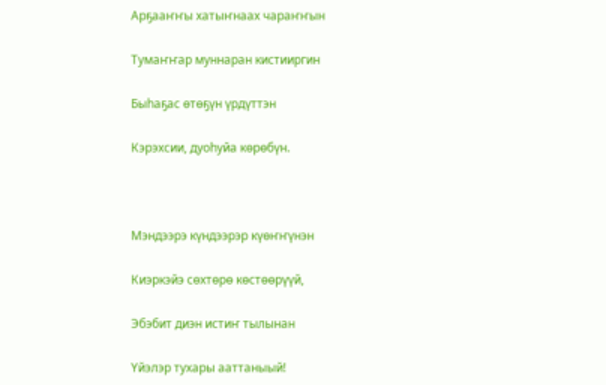Арҕааҥҥы хатыҥнаах чараҥҥын

Тумаҥҥар муннаран кистииргин

Быһаҕас өтөҕүн үрдүттэн

Кэрэхсии, дуоһуйа көрөбүн.



Мэндээрэ күндээрэр күөҥҥүнэн

Киэркэйэ сөхтөрө көстөөрүүй,

Эбэбит диэн истиҥ тылынан

Үйэлэр тухары ааттаныый!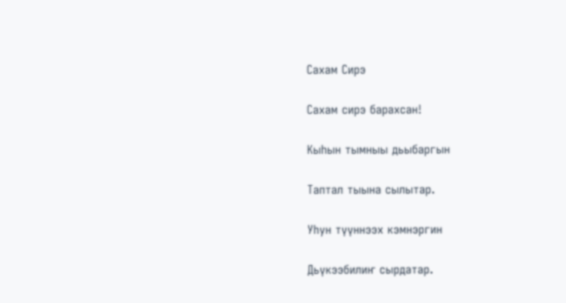Сахам Сирэ

Сахам сирэ барахсан!

Кыһын тымныы дьыбаргын

Таптал тыына сылытар.

Уһун түүннээх кэмнэргин

Дьүкээбилиҥ сырдатар.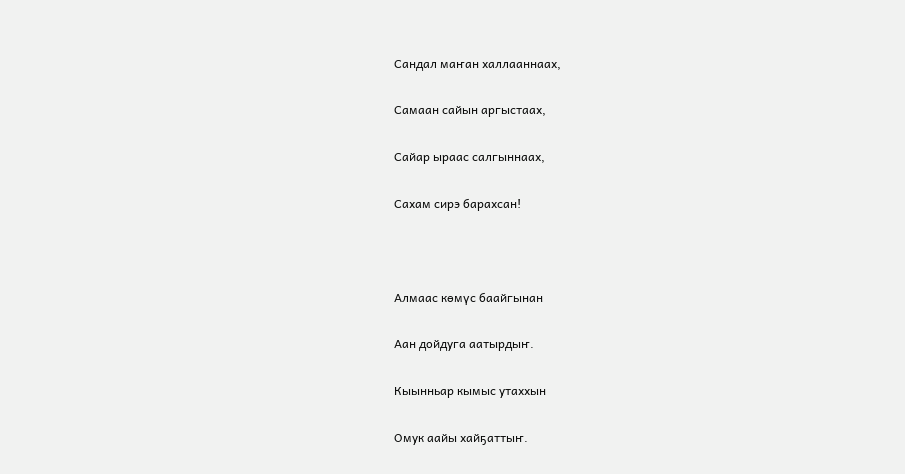Сандал маҥан халлааннаах,

Самаан сайын аргыстаах,

Сайар ыраас салгыннаах,

Сахам сирэ барахсан!



Алмаас көмүс баайгынан

Аан дойдуга аатырдыҥ.

Кыынньар кымыс утаххын

Омук аайы хайҕаттыҥ.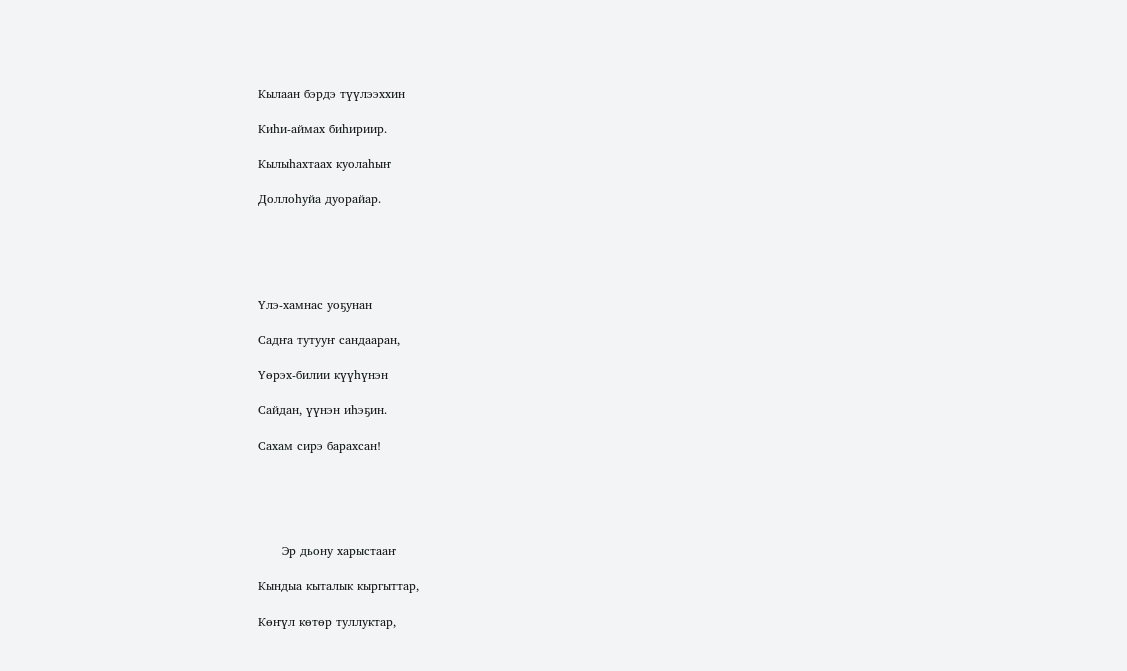Кылаан бэрдэ түүлээххин

Киһи-аймах биһириир.

Кылыһахтаах куолаһыҥ

Доллоһуйа дуорайар.





Үлэ-хамнас уоҕунан

Садҥа тутууҥ сандааран,

Үөрэх-билии күүһүнэн

Сайдан, үүнэн иһэҕин.

Сахам сирэ барахсан!





      Эр дьону харыстааҥ

Кындыа кыталык кыргыттар,

Көҥүл көтөр туллуктар,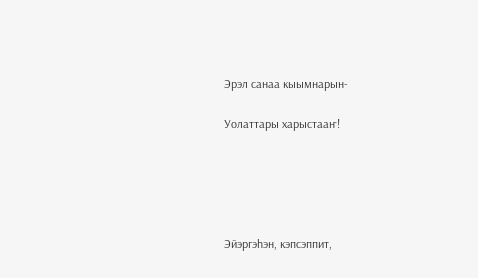Эрэл санаа кыымнарын-

Уолаттары харыстааҥ!





Эйэргэһэн, кэпсэппит,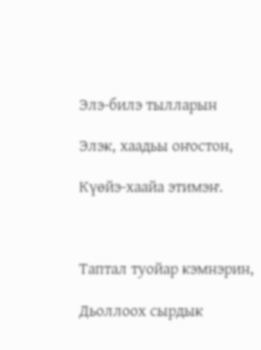Элэ-билэ тылларын

Элэк, хаадьы оҥостон,

Күөйэ-хаайа этимэҥ.



Таптал туойар кэмнэрин,

Дьоллоох сырдык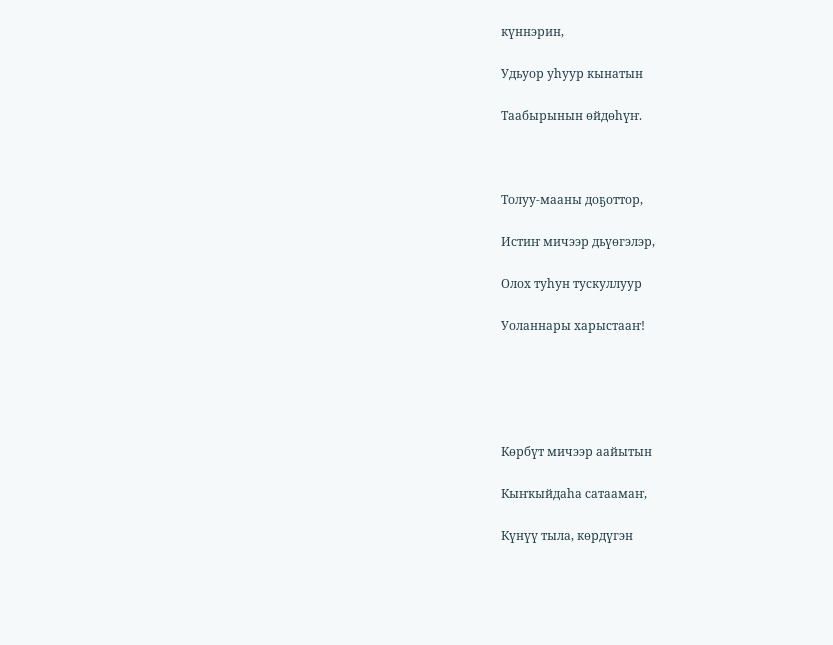күннэрин,

Удьуор уһуур кынатын

Таабырынын өйдөһүҥ.



Толуу-мааны доҕоттор,

Истиҥ мичээр дьүөгэлэр,

Олох туһун тускуллуур

Уоланнары харыстааҥ!





Көрбүт мичээр аайытын

Кыҥкыйдаһа сатаамаҥ,

Күнүү тыла, көрдүгэн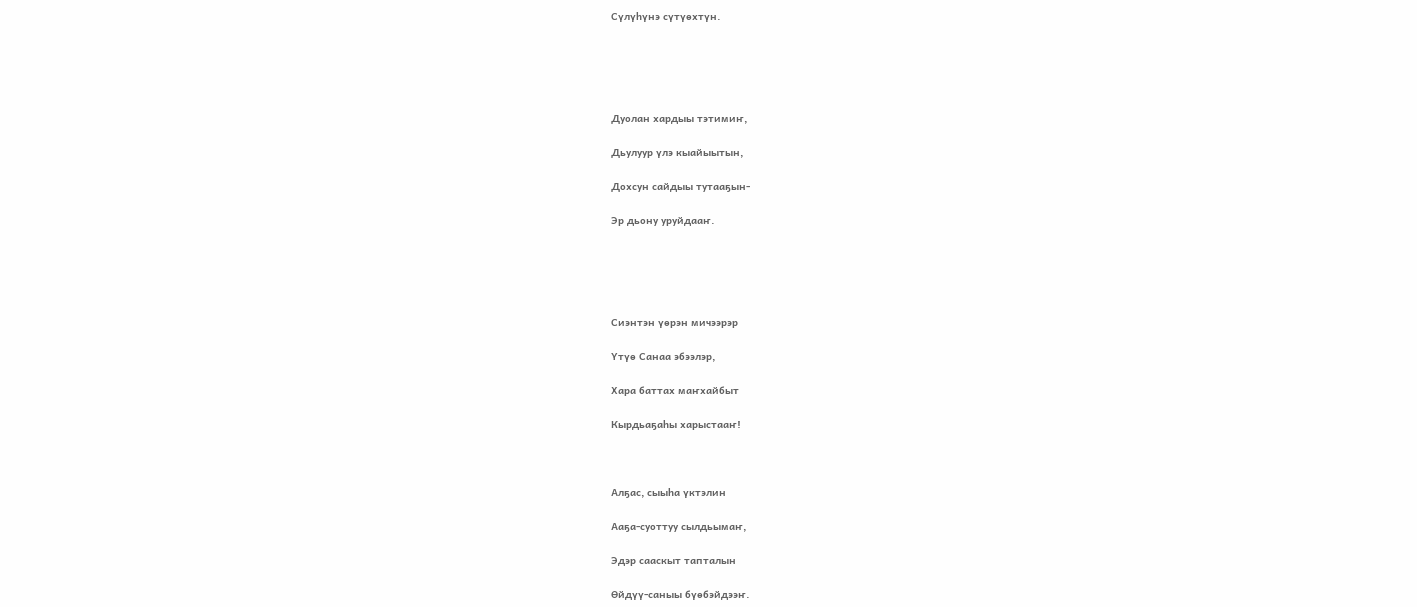Сүлүһүнэ сүтүөхтүн.





Дуолан хардыы тэтимиҥ,

Дьулуур үлэ кыайыытын,

Дохсун сайдыы тутааҕын-

Эр дьону уруйдааҥ.





Сиэнтэн үөрэн мичээрэр

Үтүө Санаа эбээлэр,

Хара баттах маҥхайбыт

Кырдьаҕаһы харыстааҥ!



Алҕас, сыыһа үктэлин

Ааҕа-суоттуу сылдьымаҥ,

Эдэр сааскыт тапталын

Өйдүү-саныы бүөбэйдээҥ.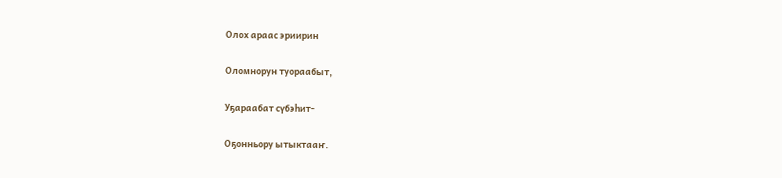Олох араас эриирин

Оломнорун туораабыт,

Уҕараабат сүбэһит-

Оҕонньору ытыктааҥ.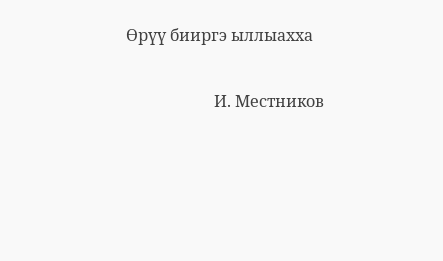Өрүү бииргэ ыллыахха

                      И. Местников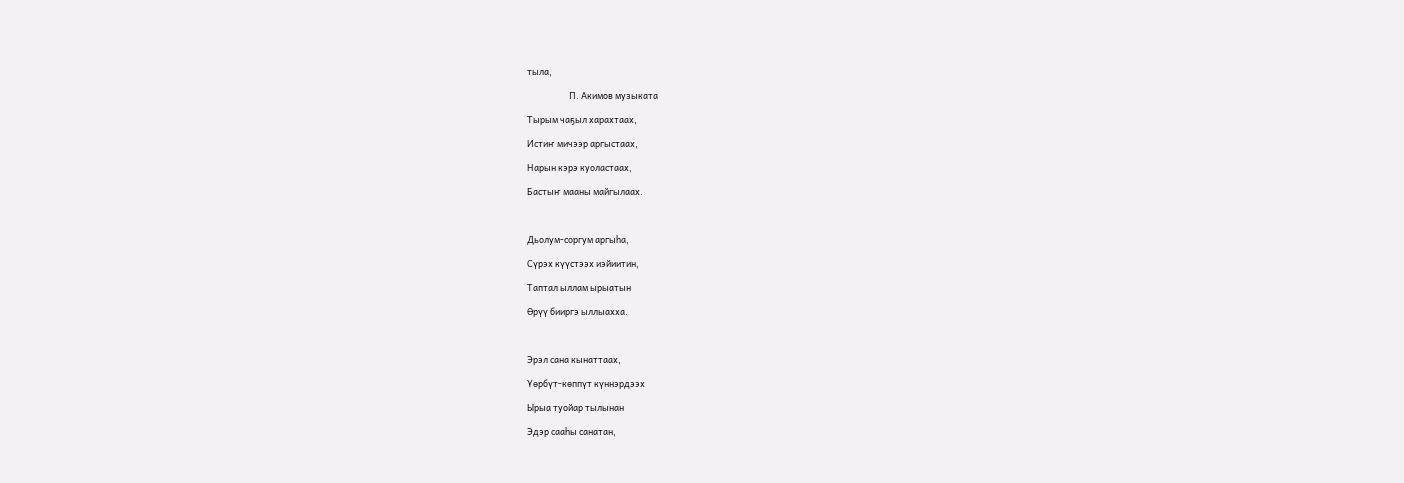тыла,

                     П. Акимов музыката

Тырым чаҕыл харахтаах,

Истиҥ мичээр аргыстаах,

Нарын кэрэ куоластаах,

Бастыҥ мааны майгылаах.



Дьолум-соргум аргыһа,

Сүрэх күүстээх иэйиитин,

Таптал ыллам ырыатын

Өрүү бииргэ ыллыахха.



Эрэл сана кынаттаах,

Үөрбүт-көппүт күннэрдээх

Ырыа туойар тылынан

Эдэр сааһы санатан,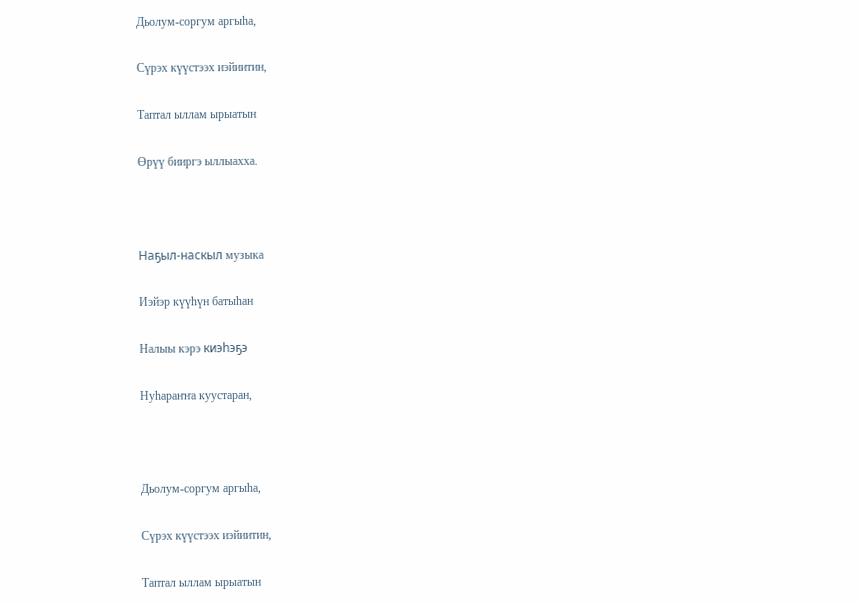Дьолум-соргум аргыһа,

Сүрэх күүстээх иэйиитин,

Таптал ыллам ырыатын

Өрүү бииргэ ыллыахха.



Наҕыл-наскыл музыка

Иэйэр күүһүн батыһан

Налыы кэрэ киэһэҕэ

Нуһараҥҥа куустаран,



Дьолум-соргум аргыһа,

Сүрэх күүстээх иэйиитин,

Таптал ыллам ырыатын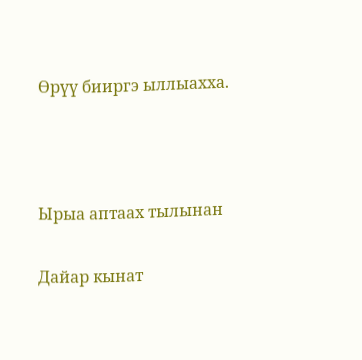Өрүү бииргэ ыллыахха.



Ырыа аптаах тылынан

Дайар кынат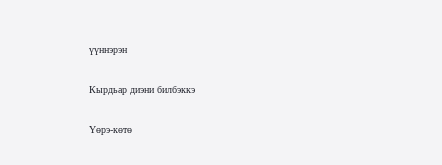үүннэрэн

Кырдьар диэни билбэккэ

Үөрэ-көтө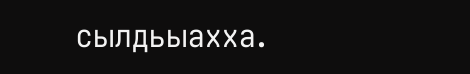сылдьыахха.